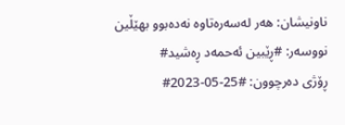ناونیشان: هەر لەسەرەتاوە نەدەبوو بهێڵین
نووسەر: #ڕێبین ئەحمەد ڕەشید#
ڕۆژی دەرچوون: #25-05-2023#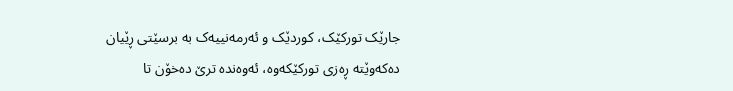جارێک تورکێک، کوردێک و ئەرمەنییەک بە برسێتی ڕێیان دەکەوێتە ڕەزی تورکێکەوە، ئەوەندە ترێ دەخۆن تا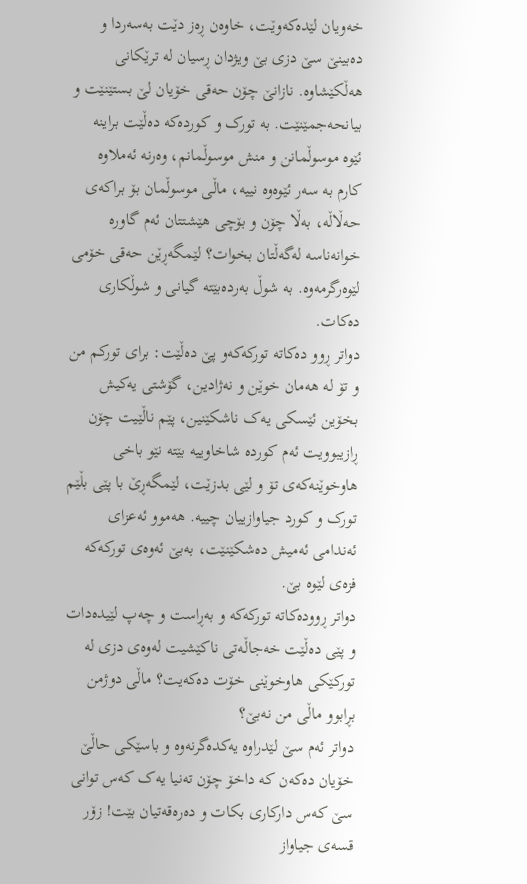خەویان لێدەکەوێت، خاوەن ڕەز دێت بەسەردا و دەبینێ سێ دزی بێ ویژدان ڕسیان لە ترێکانی هەڵکێشاوە. نازانێ چۆن حەقی خۆیان لێ بستێنێت و بیانحەجمێنێت. بە تورک و کوردەکە دەڵێت براینە ئێوە موسوڵمانن و منش موسوڵمانم، وەرنە ئەملاوە کارم بە سەر ئێوەوە نییە، ماڵی موسوڵمان بۆ براکەی حەڵاڵە، بەڵا چۆن و بۆچی هێشتتان ئەم گاورە خوانەناسە لەگەڵتان بخوات؟ لێمگەڕێن حەقی خۆمی لێوەرگرمەوە. بە شوڵ بەردەبێتە گیانی و شوڵکاری دەکات.
دواتر ڕوو دەکاتە تورکەکەو پێ دەڵێت: برای تورکم من و تۆ لە هەمان خوێن و نەژادین، گۆشتی یەکیش بخۆین ئێسکی یەک ناشکێنین، پێم ناڵێیت چۆن ڕازیبوویت ئەم کوردە شاخاوییە بێتە نێو باخی هاوخوێنەکەی تۆ و لێی بدزێت، لێمگەڕێ با پێی بڵێم تورک و کورد جیاوازییان چییە. هەموو ئەعزای ئەندامی ئەمیش دەشکێنێت، بەبێ ئەوەی تورکەکە فزەی لێوە بێ.
دواتر ڕوودەکاتە تورکەکە و بەڕاست و چەپ لێیدەدات و پێی دەڵێت خەجاڵەتی ناکێشیت لەوەی دزی لە تورکێکی هاوخوێنی خۆت دەکەیت؟ ماڵی دوژمن بڕابوو ماڵی من نەبێ؟
دواتر ئەم سێ لێدراوە یەکدەگرنەوە و باسێکی حاڵێ خۆیان دەکەن کە داخۆ چۆن تەنیا یەک کەس توانی سێ کەس دارکاری بکات و دەرەقەتیان بێت! زۆر قسەی جیاواز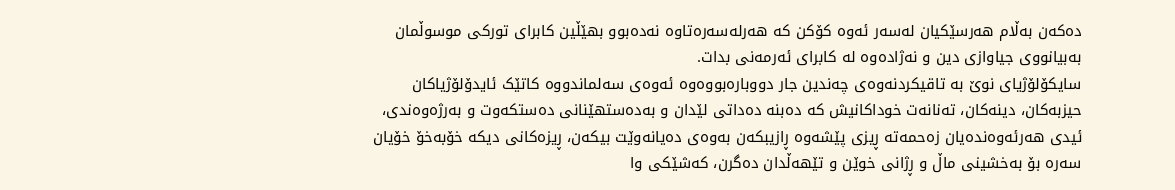دەکەن بەڵام هەرسێکیان لەسەر ئەوە کۆکن کە هەرلەسەرەتاوە نەدەبوو بهێڵین کابرای تورکی موسوڵمان بەبیانووی جیاوازی دین و نەژادەوە لە کابرای ئەرمەنی بدات.
سایکۆلۆژیای نوێ بە تاقیکردنەوەی چەندین جار دووبارەبووەوە ئەوەی سەلماندووە کاتێک ئایدۆلۆژیاکان حیزبەکان، دینەکان، تەنانەت خوداکانیش کە دەبنە دەداتی لێدان و بەدەستهێنانی دەستکەوت و بەرژەوەندی، ئیدی هەرئەوەندەیان زەحمەتە ڕیزی پێشەوە ڕازیبکەن بەوەی دەیانەوێت بیکەن، ڕیزەکانی دیکە خۆبەخۆ خۆیان سەرە بۆ بەخشینی ماڵ و ڕژانی خوێن و تێهەڵدان دەگرن، کەشێکی وا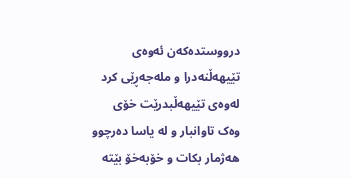درووستدەکەن ئەوەی تێیهەڵنەدرا و ملەجەڕێی کرد لەوەی تێیهەڵبدرێت خۆی وەک تاوانبار و لە یاسا دەرچوو هەژمار بکات و خۆبەخۆ بێتە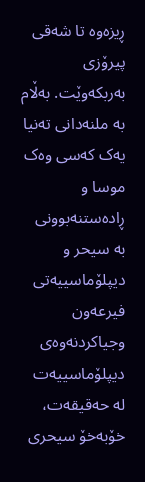ڕیزەوە تا شەقی پیرۆزی بەربکەوێت. بەڵام بە ملنەدانی تەنیا یەک کەسی وەک موسا و ڕادەستنەبوونی بە سیحر و دیپلۆماسییەتی فیرعەون وجیاکردنەوەی دیپلۆماسییەت لە حەقیقەت، خۆبەخۆ سیحری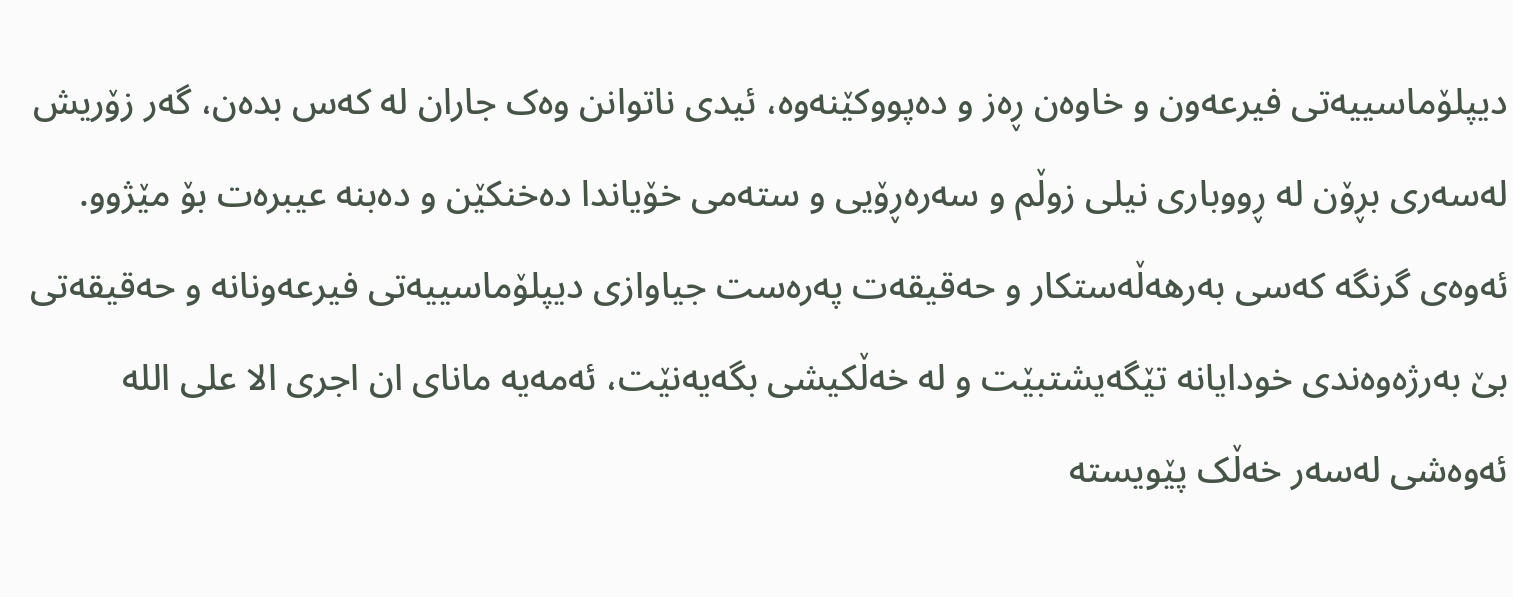دیپلۆماسییەتی فیرعەون و خاوەن ڕەز و دەپووکێنەوە، ئیدی ناتوانن وەک جاران لە کەس بدەن، گەر زۆریش لەسەری بڕۆن لە ڕووباری نیلی زوڵم و سەرەڕۆیی و ستەمی خۆیاندا دەخنکێن و دەبنە عیبرەت بۆ مێژوو. ئەوەی گرنگە کەسی بەرهەڵەستکار و حەقیقەت پەرەست جیاوازی دیپلۆماسییەتی فیرعەونانە و حەقیقەتی بێ بەرژەوەندی خودایانە تێگەیشتبێت و لە خەڵکیشی بگەیەنێت، ئەمەیە مانای ان اجری الا علی الله
ئەوەشی لەسەر خەڵک پێویستە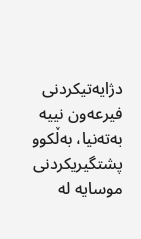دژایەتیکردنی فیرعەون نییە بەتەنیا، بەڵکوو پشتگیریکردنی موسایە لە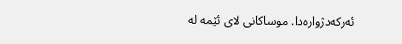ئەرکەدژوارەدا. موساکانی لای ئێمە لە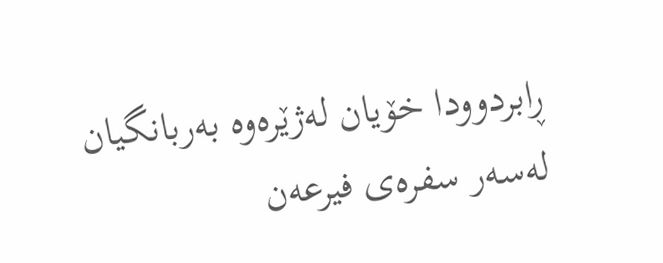ڕابردوودا خۆیان لەژێرەوە بەربانگیان لەسەر سفرەی فیرعەن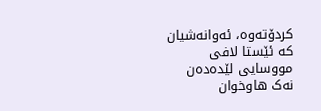کردۆتەوە، ئەوانەشیان کە ئێستا لافی مووسایی لێدەدەن نەک هاوخوان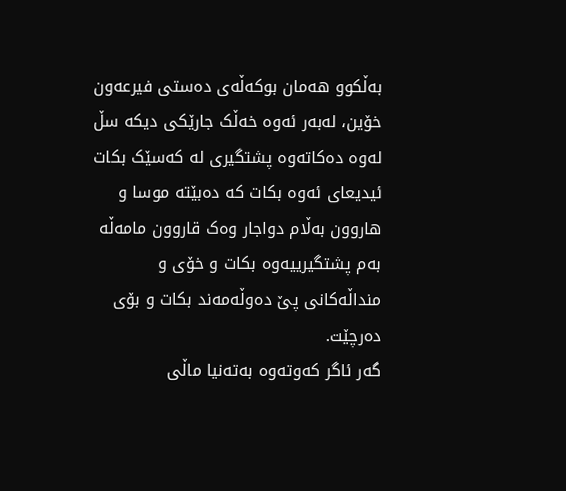بەڵکوو هەمان بوکەڵەی دەستی فیرعەون خۆین، لەبەر ئەوە خەڵک جارێکی دیکە سڵ لەوە دەکاتەوە پشتگیری لە کەسێک بکات ئیدیعای ئەوە بکات کە دەبێتە موسا و هاروون بەڵام دواجار وەک قاروون مامەڵە بەم پشتگیرییەوە بکات و خۆی و منداڵەکانی پێ دەوڵەمەند بکات و بۆی دەرچێت.
گەر ئاگر کەوتەوە بەتەنیا ماڵی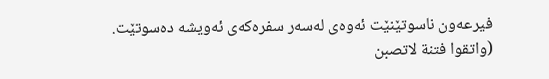فیرعەون ناسوتێنێت ئەوەی لەسەر سفرەکەی ئەویشە دەسوتێت.
(واتقوا فتنة لاتصبن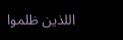اللذین ظلموا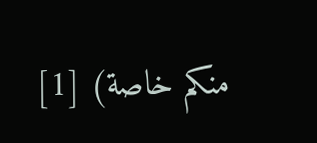منکم خاصة) [1]